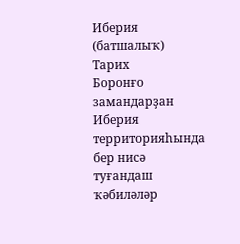Иберия (батшалыҡ)
Тарих
Боронғо замандарҙан Иберия территорияһында бер нисә туғандаш ҡәбиләләр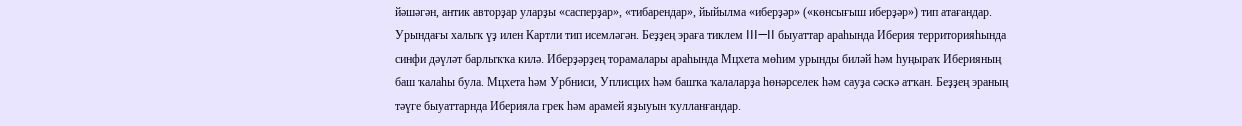йәшәгән, антик авторҙар уларҙы «сасперҙар», «тибарендар», йыйылма «иберҙәр» («көнсығыш иберҙәр») тип атағандар. Урындағы халыҡ үҙ илен Картли тип исемләгән. Беҙҙең эраға тиклем III—II быуаттар араһында Иберия территорияһында синфи дәүләт барлыҡҡа килә. Иберҙәрҙең торамалары араһында Мцхета мөһим урынды биләй һәм һуңыраҡ Иберияның баш ҡалаһы була. Мцхета һәм Урбниси, Уплисцих һәм башҡа ҡалаларҙа һөнәрселек һәм сауҙа сәскә атҡан. Беҙҙең эраның тәүге быуаттарнда Иберияла грек һәм арамей яҙыуын ҡулланғандар.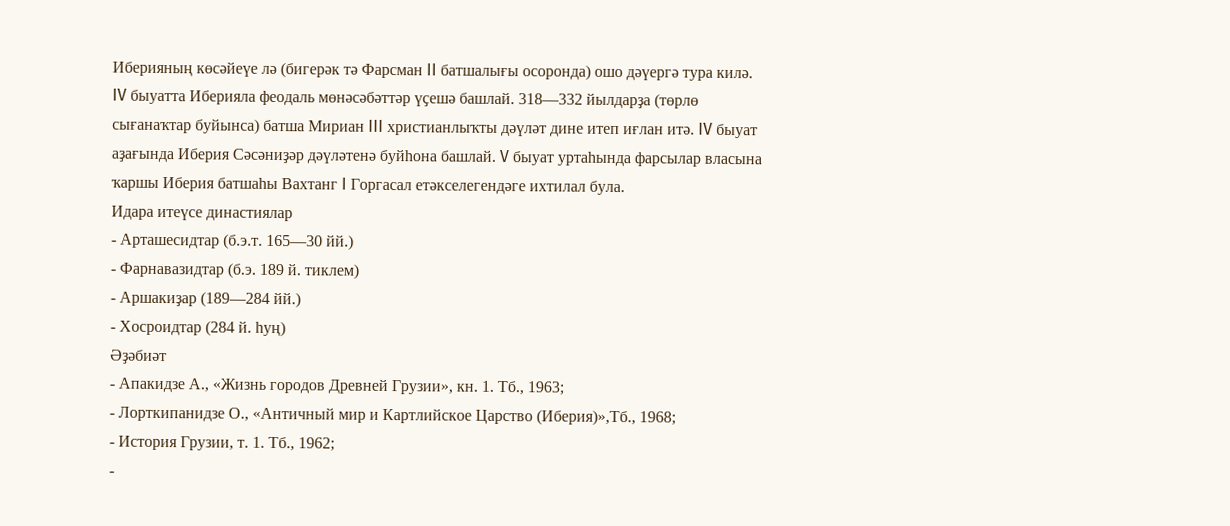Иберияның көсәйеүе лә (бигерәк тә Фарсман II батшалығы осоронда) ошо дәүергә тура килә.
IV быуатта Иберияла феодаль мөнәсәбәттәр үҫешә башлай. 318—332 йылдарҙа (төрлө сығанаҡтар буйынса) батша Мириан III христианлыҡты дәүләт дине итеп иғлан итә. IV быуат аҙағында Иберия Сәсәниҙәр дәүләтенә буйһона башлай. V быуат уртаһында фарсылар власына ҡаршы Иберия батшаһы Вахтанг I Горгасал етәкселегендәге ихтилал була.
Идара итеүсе династиялар
- Арташесидтар (б.э.т. 165—30 йй.)
- Фарнавазидтар (б.э. 189 й. тиклем)
- Аршакиҙар (189—284 йй.)
- Хосроидтар (284 й. һуң)
Әҙәбиәт
- Апакидзе А., «Жизнь городов Древней Грузии», кн. 1. Тб., 1963;
- Лорткипанидзе О., «Античный мир и Картлийское Царство (Иберия)»,Тб., 1968;
- История Грузии, т. 1. Тб., 1962;
-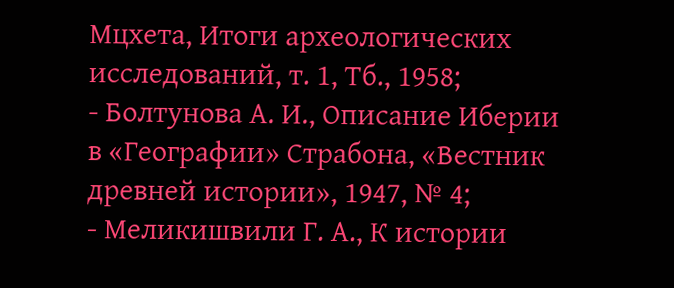Мцхета, Итоги археологических исследований, т. 1, Тб., 1958;
- Болтунова А. И., Описание Иберии в «Географии» Страбона, «Вестник древней истории», 1947, № 4;
- Меликишвили Г. А., К истории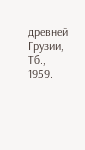древней Грузии, Тб., 1959.